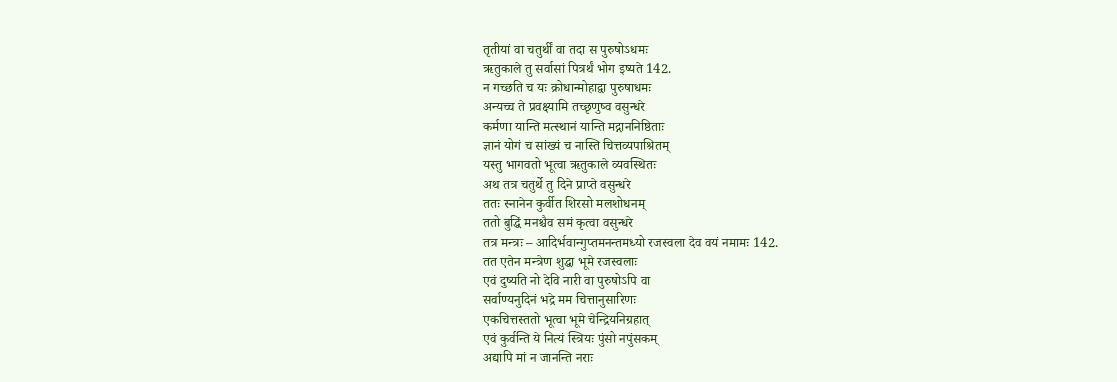तृतीयां वा चतुर्थीं वा तदा स पुरुषोऽधमः
ऋतुकाले तु सर्वासां पित्रर्थं भोग इष्यते 142.
न गच्छति च यः क्रोधान्मोहाद्वा पुरुषाधमः
अन्यच्च ते प्रवक्ष्यामि तच्छृणुष्व वसुन्धरे
कर्मणा यान्ति मत्स्थानं यान्ति मद्गाननिष्ठिताः
ज्ञानं योगं च सांख्यं च नास्ति चित्तव्यपाश्रितम्
यस्तु भागवतो भूत्वा ऋतुकाले व्यवस्थितः
अथ तत्र चतुर्थे तु दिने प्राप्ते वसुन्धरे
ततः स्नानेन कुर्वीत शिरसो मलशोधनम्
ततो बुद्धिं मनश्चैव समं कृत्वा वसुन्धरे
तत्र मन्त्रः – आदिर्भवान्गुप्तमनन्तमध्यो रजस्वला देव वयं नमामः 142.
तत एतेन मन्त्रेण शुद्धा भूमे रजस्वलाः
एवं दुष्यति नो देवि नारी वा पुरुषोऽपि वा
सर्वाण्यनुदिनं भद्रे मम चित्तानुसारिणः
एकचित्तस्ततो भूत्वा भूमे चेन्द्रियनिग्रहात्
एवं कुर्वन्ति ये नित्यं स्त्रियः पुंसो नपुंसकम्
अद्यापि मां न जानन्ति नराः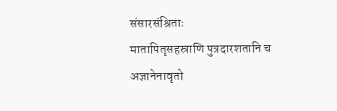संसारसंश्रिताः
मातापितृसहस्राणि पुत्रदारशतानि च
अज्ञानेनावृतो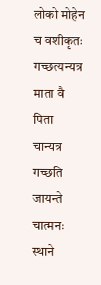लोको मोहेन च वशीकृतः
गच्छत्यन्यत्र माता वै पिता चान्यत्र गच्छति
जायन्ते चात्मनः स्थाने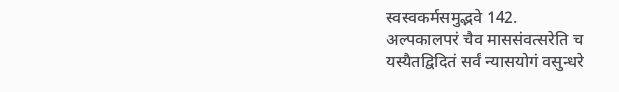स्वस्वकर्मसमुद्भवे 142.
अल्पकालपरं चैव माससंवत्सरेति च
यस्यैतद्विदितं सर्वं न्यासयोगं वसुन्धरे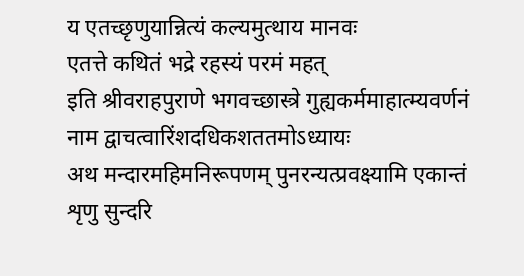य एतच्छृणुयान्नित्यं कल्यमुत्थाय मानवः
एतत्ते कथितं भद्रे रहस्यं परमं महत्
इति श्रीवराहपुराणे भगवच्छास्त्रे गुह्यकर्ममाहात्म्यवर्णनं नाम द्वाचत्वारिंशदधिकशततमोऽध्यायः
अथ मन्दारमहिमनिरूपणम् पुनरन्यत्प्रवक्ष्यामि एकान्तं शृणु सुन्दरि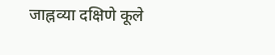जाह्नव्या दक्षिणे कूले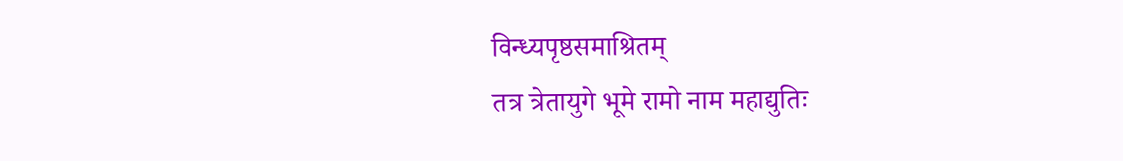विन्ध्यपृष्ठसमाश्रितम्
तत्र त्रेतायुगे भूमे रामो नाम महाद्युतिः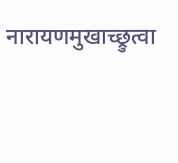नारायणमुखाच्छ्रुत्वा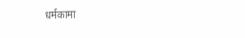धर्मकामा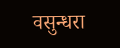वसुन्धरा